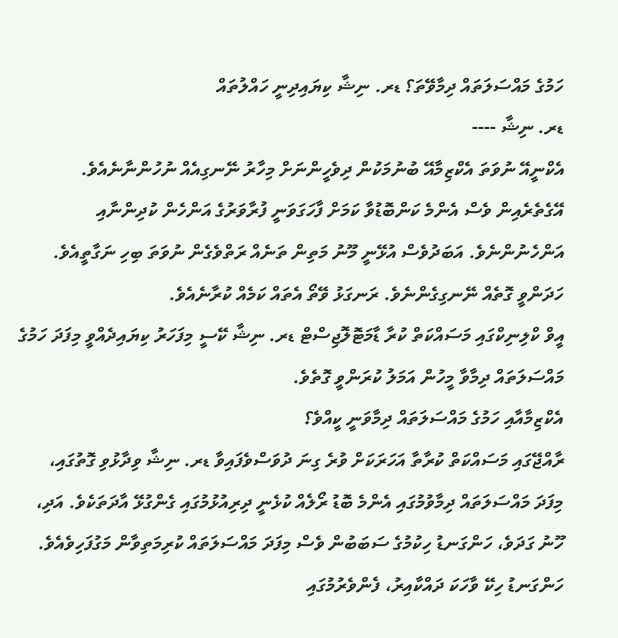ހަމުގެ މައްސަލަތައް ދިމާވޭތަ؟ ޑރ. ނިޝާ ކިޔައިދިނީ ހައްލުތައް
ޑރ. ނިޝާ ----
އެކްނީއޭ ނުވަތަ އެކްޒިމާއޭ ބުނުމަކުން ދިވެހީންނަށް މިހާރު ނޭނގިއެއް ނުހުންނާނެއެވެ. އޭގެތެރެއިން ވެސް އެންމެ ކަންބޮޑުވާ ކަމަށް ފާހަގަވަނީ ފުރާވަރުގެ އަންހެން ކުދިންނާއި އަންހެނުންނެވެ. އަބަދުވެސް އުޅޭނީ މޫނު މަތިން ތަނެއް ރަތްވެގެން ނުވަތަ ބިހި ނަގާތީއެވެ. ހަދަންވީ ގޮތެއް ނޭނގިގެންނެވެ. ރަނގަޅު ވޭތޯ އެތައް ކަމެއް ކުރާނެއެވެ.
އީވް ކްލިނިކްގައި މަސައްކަތް ކުރާ ޑާމަޓޮލޮޖިސްޓް ޑރ. ނިޝާ ކޭސީ މިފަހަރު ކިޔައިދެއްވީ މިފަދަ ހަމުގެ މައްސަލަތައް ދިމާވާ މީހުން އަމަލު ކުރަންވީ ގޮތެވެ.
އެކްޒިމާއާއި ހަމުގެ މައްސަލަތައް ދިމާވަނީ ކީއްވެ؟
ރާއްޖޭގައި މަސައްކަތް ކުރާތާ އަހަރަކަށް ވުރެ ގިނަ ދުވަސްވެފައިވާ ޑރ. ނިޝާ ވިދާޅުވި ގޮތުގައި، މިފަދަ މައްސަލަތައް ދިމާވުމުގައި އެންމެ ބޮޑު ރޯލެއް ކުޅެނީ ދިރިއުޅުމުގައި ގެންގުޅޭ އާދަތަކެވެ. އަދި، ހޫނު ގަދަވެ، ހަންގަނޑު ހިކުމުގެ ސަބަބުން ވެސް މިފަދަ މައްސަލަތައް ކުރިމަތިވާން މަގުފަހިވެއެވެ. ހަންގަނޑު ހިކޭ ވާހަކަ ދައްކާއިރު، ފެންވެރުމުގައި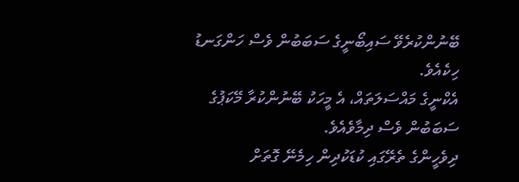ބޭނުންކުރެވޭ ސައިބޯނީގެ ސަބަބުން ވެސް ހަންގަނޑު ހިކެއެވެ.
އެކްނީގެ މައްސަލަތައް، އެ މީހަކު ބޭނުންކުރާ މޭކަޕުގެ ސަބަބުން ވެސް ދިމާވެއެވެ.
ދިވެހީންގެ ތެރޭގައި ކުޑަކުދިން ހިމެނޭ ގޮތަށް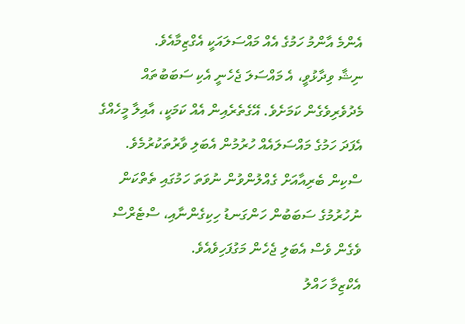އެންމެ އާންމު ހަމުގެ އެއް މައްސަލައަކީ އެގްޒިމާއެވެ.
ނިޝާ ވިދާޅުވީ، އެ މައްސަލަ ޖެހެނީ އެކި ސަބަބުތައް މެދުވެރިވެގެން ކަމަށެވެ. އޭގެތެރެއިން އެއް ކަމަކީ، އާއިލާ މީހެއްގެ އެފަދަ ހަމުގެ މައްސަލައެއް ހުރުމުން އެބަލި ވާރުތަކުރުމެވެ.
ސްކިން ބެރިއާއަށް ގެއްލުންވުން ނުވަތަ ހަމުގައި ތެތްކަން ނުހުރުމުގެ ސަބަބުން ހަންގަނޑު ހިކިގެންނާއި، ސްޓެރްސް ވެގެން ވެސް އެބަލި ޖެހެން މަގުފަހިވެއެވެ.
އެކްޒިމާ ހައްލު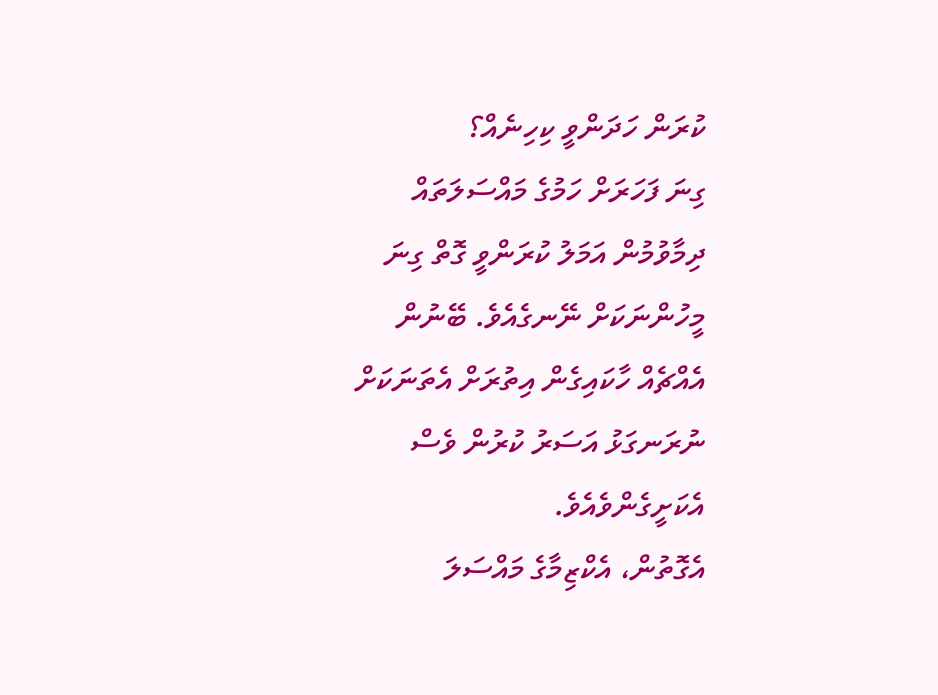ކުރަން ހަދަންވީ ކިހިނެއް؟
ގިނަ ފަހަރަށް ހަމުގެ މައްސަލަތައް ދިމާވުމުން އަމަލު ކުރަންވީ ގޮތް ގިނަ މީހުންނަކަށް ނޭނގެއެވެ. ބޭނުން އެއްޗެއް ހާކައިގެން އިތުރަށް އެތަނަކަށް ނުރަނގަޅު އަސަރު ކުރުން ވެސް އެކަށީގެންވެއެވެ.
އެގޮތުން، އެކްޒިމާގެ މައްސަލަ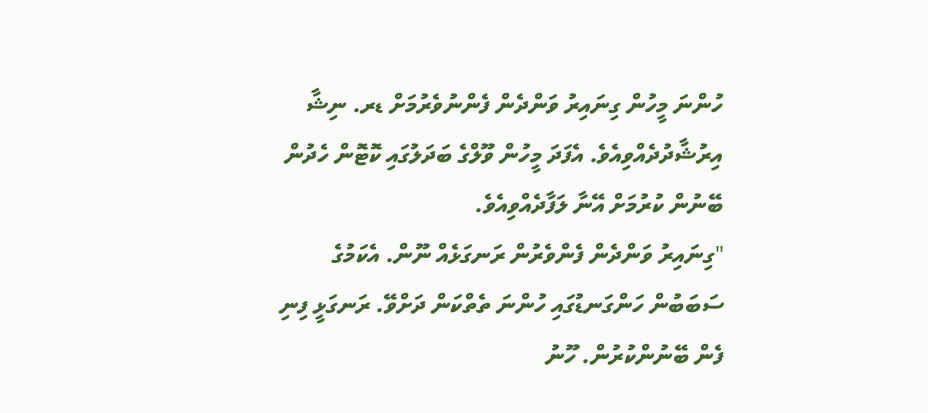ހުންނަ މީހުން ގިނައިރު ވަންދެން ފެންނުވެރުމަށް ޑރ. ނިޝާ އިރުޝާދުދެއްވިއެވެ. އެފަދަ މީހުން ވޫލްގެ ބަދަލުގައި ކޮޓޮން ހެދުން ބޭނުން ކުރުމަށް އޭނާ ލަފާދެއްވިއެވެ.
"ގިނައިރު ވަންދެން ފެންވެރުން ރަނގަޅެއް ނޫން. އެކަމުގެ ސަބަބުން ހަންގަނޑުގައި ހުންނަ ތެތްކަން ދަށްވޭ. ރަނގަޅީ ފިނި ފެން ބޭނުންކުރުން. ހޫނު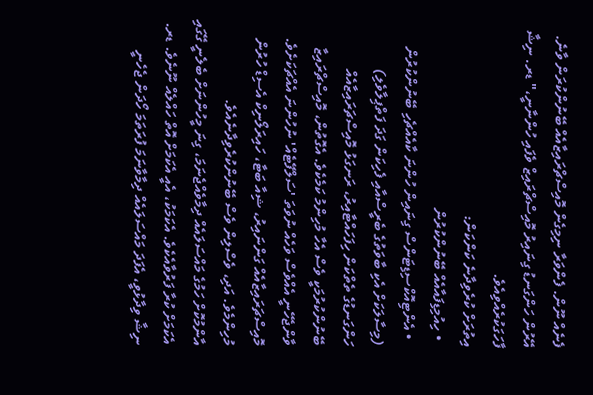ފެނެއް ނޫން. ފެންވަރާ ނިމިގެން މޮއިސްޗްރައިޒާއެއް ބޭނުންކުރަން ވާނެ. އޭރުން ހަންގަނޑު ގިނައިރު މޮއިސްޗްރައިޒް ވެފައި ހުންނާނީ،" ޑރ. ނިޝާ ފާހަގަކުރެއްވިއެވެ.
އިތުރަށް ކުރެވިދާނެ ކަންކަން:
  • ހިއުމިޑިފައާއެއް ބޭނުންކުރުން
  • އެންޓިއޮކްސިޑިޓަންސް ގިނައިން ހުންނަ ކާއެއްޗެހި ބޭނުންކުރުން (މިސާލަކަށް އެކި ބާވަތުގެ ބެރީސްއާއި ފެހިކަން ގަދަ ފަތްޕިލާވެލި)
ހަންގަނޑުގެ ތެތްކަން ހިފަހައްޓާއިރު، ރަނގަޅު މޮއިސްޗަރައިޒާއެއް ބޭނުންކުރުމަކީ ވެސް އެހާ މުހިންމު ކަމެކެވެ. އެގޮތުން، މޮއިސްޗްރައިޒާ ވާންޖެހޭނީ އެއްވެސް ވަހެއް ނުވަތަ 'ސަލްފޭޓެއް' ނުހުންނަ އެއްޗަކަށެވެ.
މޮއިސްޗަރައިޒާއެއް ގަންނައިރު، ޝިއާ ބަޓާ، ހައިރަލޯނިކް އެސިޑް ހުރުން މުހިންމެވެ. އަދި، ވެސްލިން ވެސް ބޭނުންކުރެވިދާނެއެވެ.
އާންމުކޮށް ހަމުގެ މައްސަލައެއް ދިމާވެއްޖެނަމަ، ގިނަ މީހުންނަށް ބެލެނީ ގޭގައި އެކަމަށް ކުރާ ފަރުވާއެކެވެ. އެކަމަކު، އެއީ އެކަމަށް އޮތް ހައްލެއް ނޫނެވެ. ޑރ. ނިޝާ ވިދާޅުވީ، އެފަދަ މައްސަލައެއް ދިމާވާނަމަ ފުރަތަމަ ހޯދަން ޖެހެނީ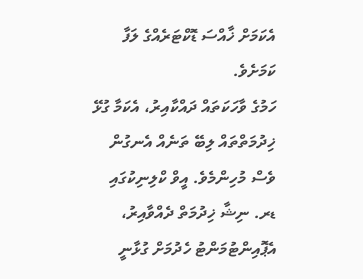އެކަމަށް ޚާއްސަ ޑޮކްޓަރެއްގެ ލަފާ ކަމަށެވެ.
ހަމުގެ ވާހަކަތައް ދައްކާއިރު، އެކަމާ ގުޅޭ ޚިދުމަތްތައް ލިބޭ ތަނެއް އެނގުން ވެސް މުހިންމެވެ. އީވް ކްލިނިކުގައި ޑރ. ނިޝާ ޚިދުމަތް ދެއްވާއިރު، އެޕޮއިންޓުމަންޓު ހެދުމަށް ގުޅާނީ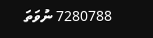7280788 ނުވަތަ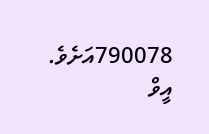790078އަށެވެ.
އީވް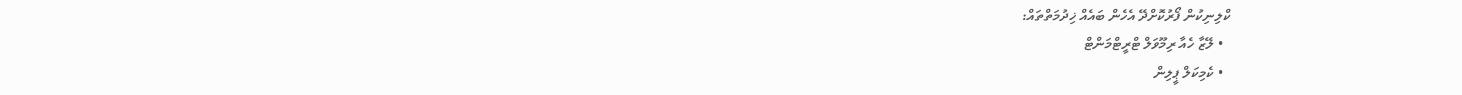ކްލިނިކުން ފޯރުކޮށްދޭ އެހެން ބައެއް ޚިދުމަތްތައް:
  • ލޭޒާ ހެއާ ރިމޫވަލް ޓްރީޓްމަންޓް
  • ކެމިކަލް ޕީލިން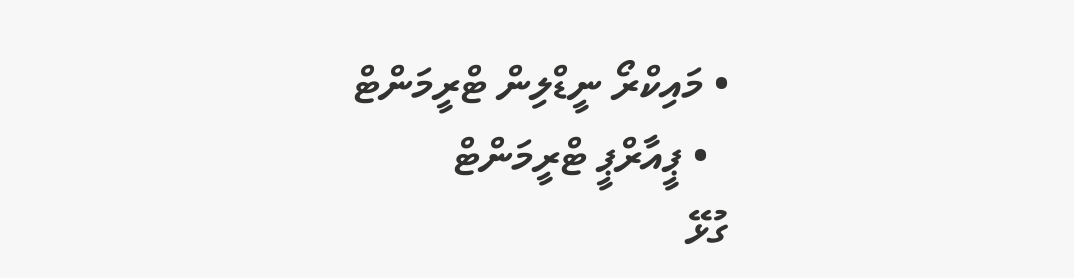• މައިކްރޯ ނީޑްލިން ޓްރީމަންޓް
  • ޕީއާރްޕީ ޓްރީމަންޓް
ގުޅޭ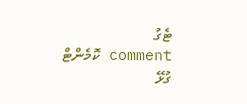ޓެގު
comment ކޮމެންޓް
ގުޅޭ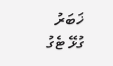ޚަބަރު
ގުޅޭ ޓެގު